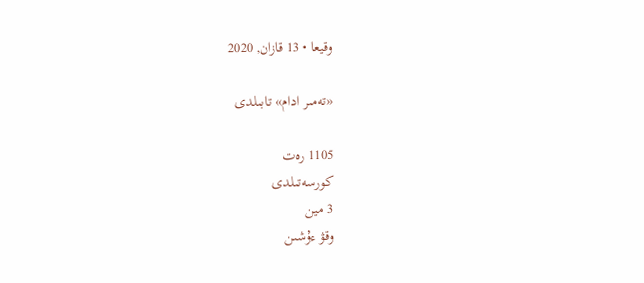وقيعا • 13 قازان, 2020

«تەمىر ادام» تابىلدى

1105 رەت
كورسەتىلدى
3 مين
وقۋ ءۇشىن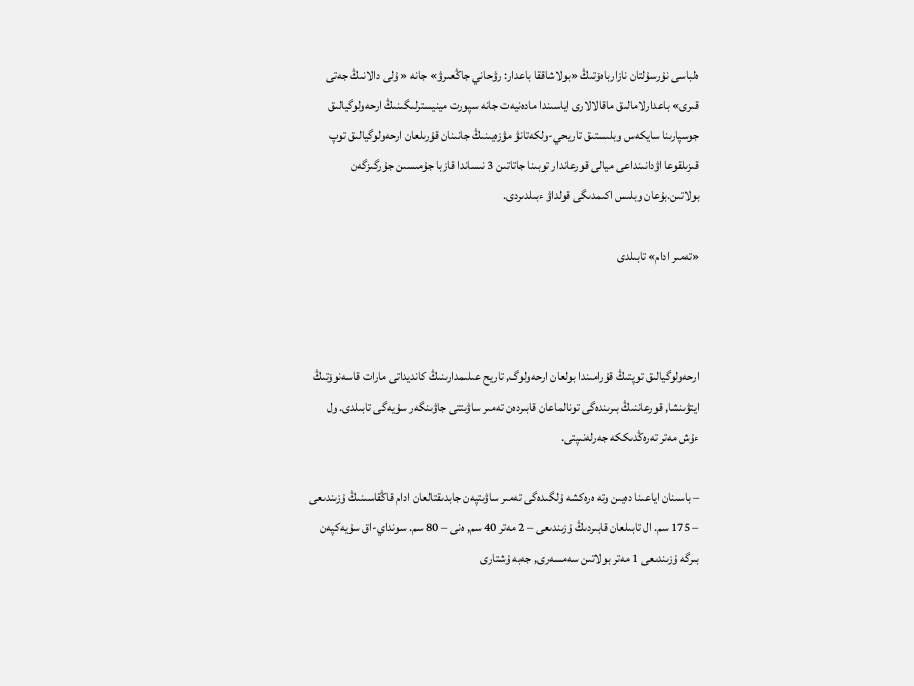ەلباسى نۇرسۇلتان نازارباەۆتىڭ «بولاشاققا باعدار: رۋحاني جاڭعىرۋ» جانە « ۇلى دالانىڭ جەتى قىرى» باعدارلامالىق ماقالالارى اياسىندا مادەنيەت جانە سپورت مينيسترلىگىنىڭ ارحەولوگيالىق جوسپارىنا سايكەس وبلىستىق تاريحي-ولكەتانۋ مۋزەيىنىڭ جانىنان قۇرىلعان ارحەولوگيالىق توپ قىزىلقوعا اۋدانىنداعى ميالى قورعاندار توبىنا جاتاتىن 3 نىساندا قازبا جۇمىسىن جۇرگىزگەن بولاتىن.بۇعان وبلىس اكىمدىگى قولداۋ ءبىلدىردى.

«تەمىر ادام» تابىلدى



ارحەولوگيالىق توپتىڭ قۇرامىندا بولعان ارحەولوگ, تاريح عىلىمدارىنىڭ كانديداتى مارات قاسەنوۆتىڭ ايتۋىنشا, قورعاننىڭ بىرىندەگى تونالماعان قابىردەن تەمىر ساۋىتتى جاۋىنگەر سۇيەگى تابىلدى. ول ءۇش مەتر تەرەڭدىككە جەرلەنىپتى.

– باسىنان اياعىنا دەيىن وتە ەرەكشە ۇلگىدەگى تەمىر ساۋىتپەن جابدىقتالعان ادام قاڭقاسىنىڭ ۇزىندىعى – 175 سم. ال تابىلعان قابىردىڭ ۇزىندىعى – 2 مەتر 40 سم, ەنى – 80 سم. سونداي-اق سۇيەكپەن بىرگە ۇزىندىعى 1 مەتر بولاتىن سەمسەرى, جەبە ۇشتارى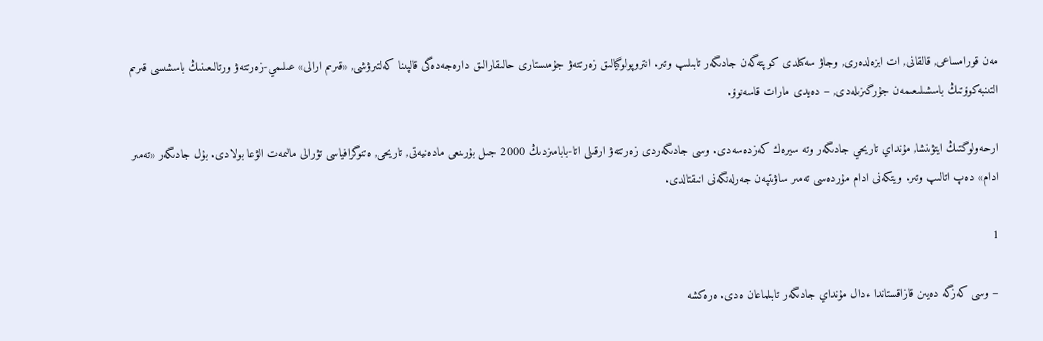مەن قورامساعى, قالقانى, ات ابزەلدەرى, وجاۋ سەكىلدى كوپتەگەن جادىگەر تابىلىپ وتىر. انتروپولوگيالىق زەرتتەۋ جۇمىستارى حالىقارالىق دارەجەدەگى قالپىنا كەلتىرۋشى, «قىرىم ارالى» عىلىمي-زەرتتەۋ ورتالىعىنىڭ باسشىسى قىرىم التىنبەكوۆتىڭ باسشىلىعىمەن جۇرگىزىلەدى, – دەيدى مارات قاسەنوۆ.

ارحەولوگتىڭ ايتۋىنشا, مۇنداي تاريحي جادىگەر وتە سيرەك كەزدەسەدى. وسى جادىگەردى زەرتتەۋ ارقىلى اتا-بابامىزدىڭ 2000 جىل بۇرىنعى مادەنيەتى, تاريحى, ەتنوگرافياسى تۋرالى مالىمەت الۋعا بولادى. بۇل جادىگەر «تەمىر ادام» دەپ اتالىپ وتىر. ويتكەنى ادام مۇردەسى تەمىر ساۋىتپەن جەرلەنگەنى انىقتالدى.

1

– وسى كەزگە دەيىن قازاقستاندا ءدال مۇنداي جادىگەر تابىلماعان ەدى. ەرەكشە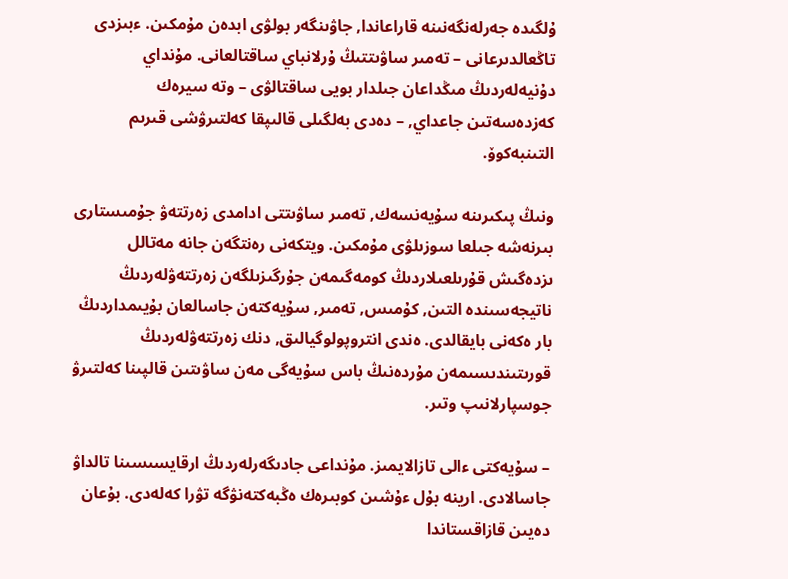ۇلگىدە جەرلەنگەنىنە قاراعاندا, جاۋىنگەر بولۋى ابدەن مۇمكىن. ءبىزدى تاڭعالدىرعانى – تەمىر ساۋىتتىڭ ۇرلانباي ساقتالعانى. مۇنداي دۇنيەلەردىڭ مىڭداعان جىلدار بويى ساقتالۋى – وتە سيرەك كەزدەسەتىن جاعداي, – دەدى بەلگىلى قالىپقا كەلتىرۋشى قىرىم التىنبەكوۆ.

ونىڭ پىكىرىنە سۇيەنسەك, تەمىر ساۋىتتى ادامدى زەرتتەۋ جۇمىستارى بىرنەشە جىلعا سوزىلۋى مۇمكىن. ويتكەنى رەنتگەن جانە مەتالل ىزدەگىش قۇرىلعىلاردىڭ كومەگىمەن جۇرگىزىلگەن زەرتتەۋلەردىڭ ناتيجەسىندە التىن, كۇمىس, تەمىر, سۇيەكتەن جاسالعان بۇيىمداردىڭ بار ەكەنى بايقالدى. ەندى انتروپولوگيالىق, دنك زەرتتەۋلەردىڭ قورىتىندىسىمەن مۇردەنىڭ باس سۇيەگى مەن ساۋىتىن قالپىنا كەلتىرۋ جوسپارلانىپ وتىر.

– سۇيەكتى ءالى تازالايمىز. مۇنداعى جادىگەرلەردىڭ ارقايسىسىنا تالداۋ جاسالادى. ارينە بۇل ءۇشىن كوبىرەك ەڭبەكتەنۋگە تۋرا كەلەدى. بۇعان دەيىن قازاقستاندا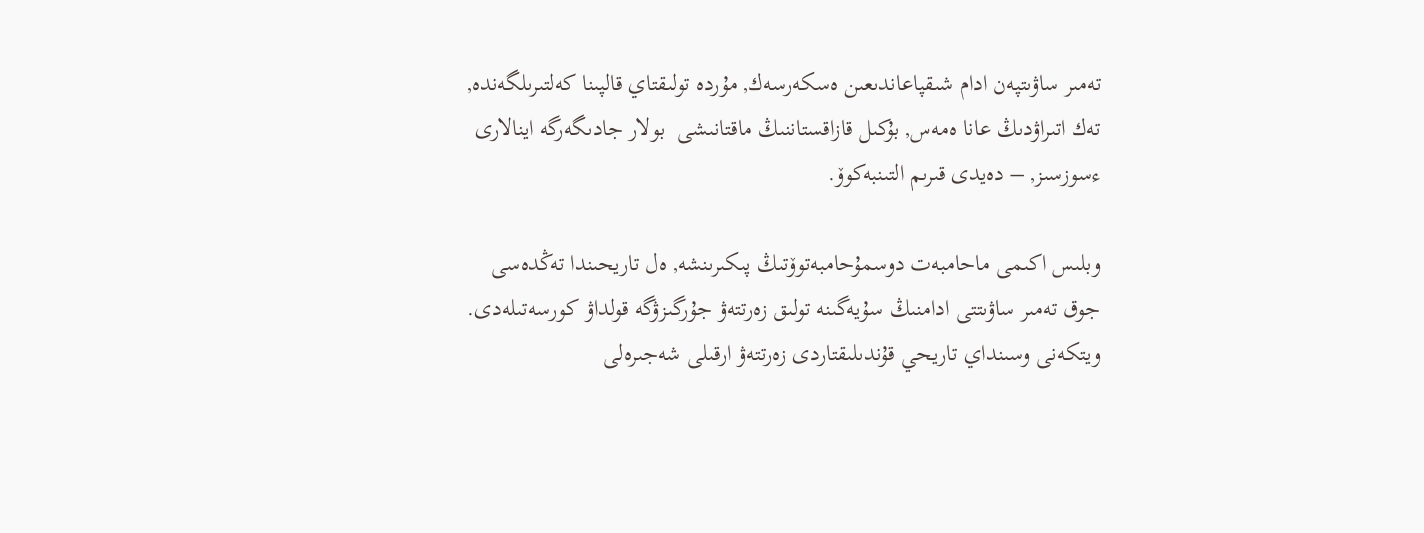تەمىر ساۋىتپەن ادام شىقپاعاندىعىن ەسكەرسەك, مۇردە تولىقتاي قالپىنا كەلتىرىلگەندە, تەك اتىراۋدىڭ عانا ەمەس, بۇكىل قازاقستاننىڭ ماقتانىشى  بولار جادىگەرگە اينالارى ءسوزسىز, – دەيدى قىرىم التىنبەكوۆ.

وبلىس اكىمى ماحامبەت دوسمۇحامبەتوۆتىڭ پىكىرىنشە, ەل تاريحىندا تەڭدەسى جوق تەمىر ساۋىتتى ادامنىڭ سۇيەگىنە تولىق زەرتتەۋ جۇرگىزۋگە قولداۋ كورسەتىلەدى. ويتكەنى وسىنداي تاريحي قۇندىلىقتاردى زەرتتەۋ ارقىلى شەجىرەلى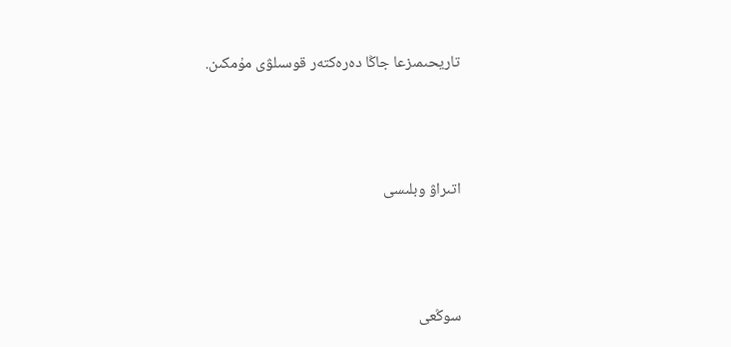تاريحىمىزعا جاڭا دەرەكتەر قوسىلۋى مۇمكىن.



اتىراۋ وبلىسى



سوڭعى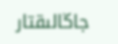جاڭالىقتار